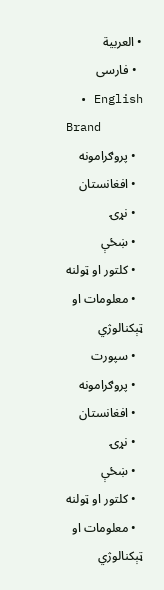• العربية
  • فارسی
  • English
Brand
  • پروګرامونه
  • افغانستان
  • نړۍ
  • ښځې
  • کلتور او ټولنه
  • معلومات او ټېکنالوژي
  • سپورت
  • پروګرامونه
  • افغانستان
  • نړۍ
  • ښځې
  • کلتور او ټولنه
  • معلومات او ټېکنالوژي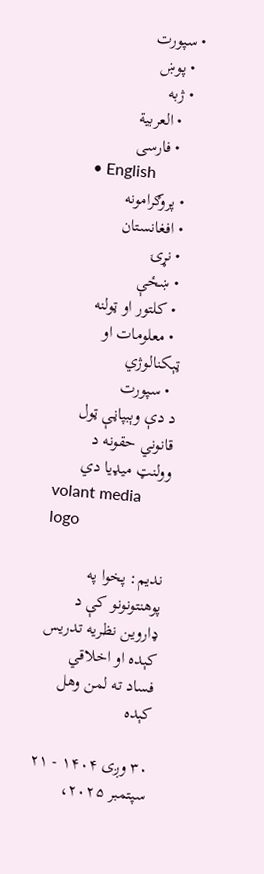• سپورت
  • پوښ
  • ژبه
    • العربية
    • فارسی
    • English
  • پروګرامونه
  • افغانستان
  • نړۍ
  • ښځې
  • کلتور او ټولنه
  • معلومات او ټېکنالوژي
  • سپورت
د دې وېبپاڼې ټول قانوني حقونه د وولنټ میډیا دي
volant media logo

ندیم: پخوا په پوهنتونونو کې د ډاروین نظریه تدریس کېده او اخلاقي فساد ته لمن وهل کېده

۳۰ وږی ۱۴۰۴ - ۲۱ سپتمبر ۲۰۲۵،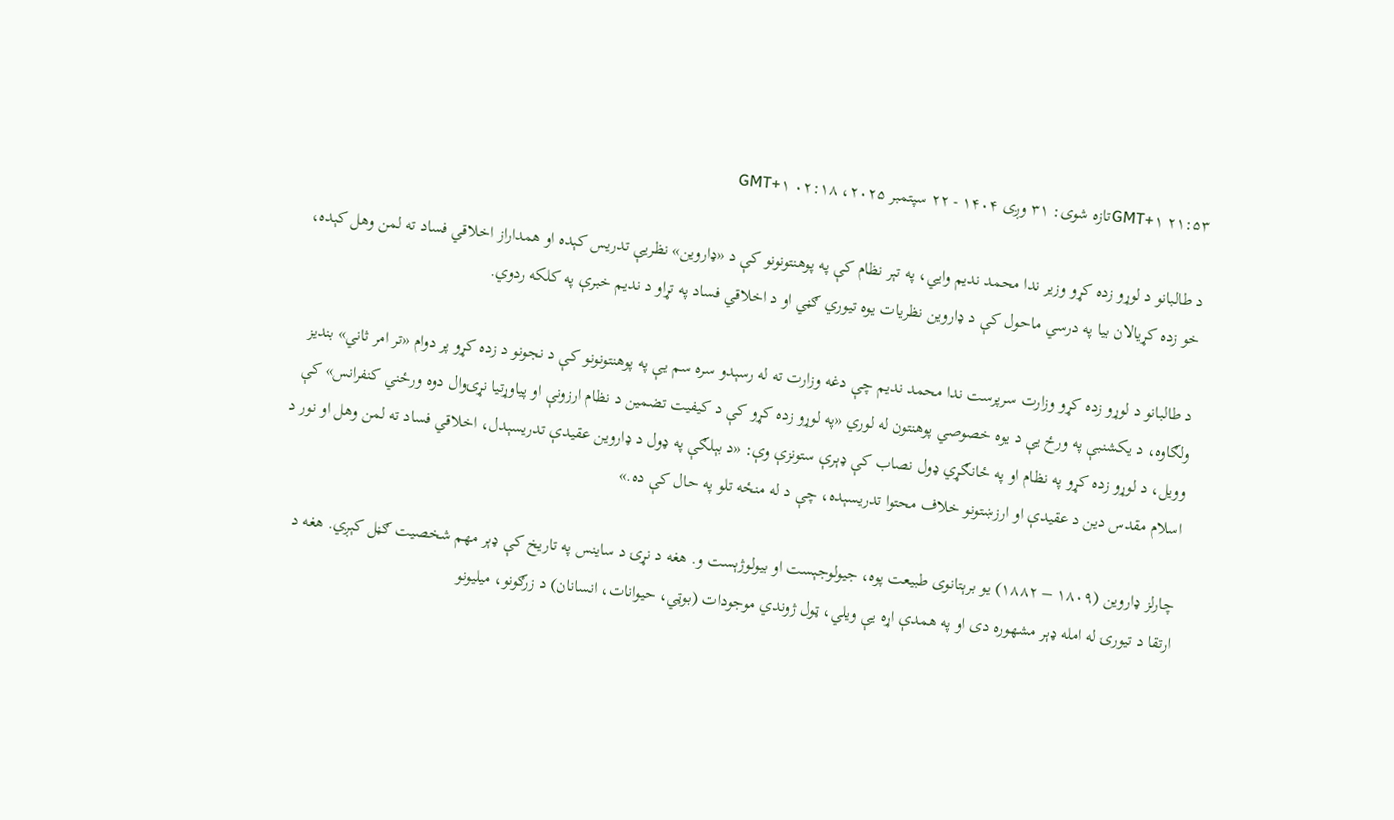۲۱:۵۳ GMT+۱تازه شوی: ۳۱ وږی ۱۴۰۴ - ۲۲ سپتمبر ۲۰۲۵، ۰۲:۱۸ GMT+۱

د طالبانو د لوړو زده کړو وزیر ندا محمد ندیم وايي، په تېر نظام کې په پوهنتونونو کې د «ډاروین» نظریې تدریس کېده او همداراز اخلاقي فساد ته لمن وهل کېده، خو زده کړیالان بیا په درسي ماحول کې د ډاروین نظریات یوه تیوري ګڼي او د اخلاقي فساد په تړاو د ندیم خبرې په کلکه ردوي.

د طالبانو د لوړو زده کړو وزارت سرپرست ندا محمد ندیم چې دغه وزارت ته له رسېدو سره سم یې په پوهنتونونو کې د نجونو د زده کړو پر دوام «تر امر ثاني» بندیز ولګاوه، د یکشنبې په ورځ یې د یوه خصوصي پوهنتون له لوري «په لوړو زده کړو کې د کیفیت تضمین د نظام ارزونې او پیاوړتیا نړۍوال دوه ورځني کنفرانس» کې وویل، د لوړو زده کړو په نظام او په ځانګړي ډول نصاب کې ډېرې ستونزې وې: «د بېلګې په ډول د ډاروین عقیدې تدریسېدل، اخلاقي فساد ته لمن وهل او نور د اسلام مقدس دین د عقیدې او ارزښتونو خلاف محتوا تدریسېده، چې د له منځه تلو په حال کې ده.»

چارلز ډاروین (۱۸۰۹ – ۱۸۸۲) یو برېتانوی طبیعت پوه، جیولوجېست او بیولوژېست و. هغه د نړۍ د ساینس په تاریخ کې ډېر مهم شخصیت ګڼل کېږي. هغه د ارتقا د تیورۍ له امله ډېر مشهوره دی او په همدې اړه یې ویلي، ټول ژوندي موجودات (بوټي، حیوانات، انسانان) د زرګونو، میلیونو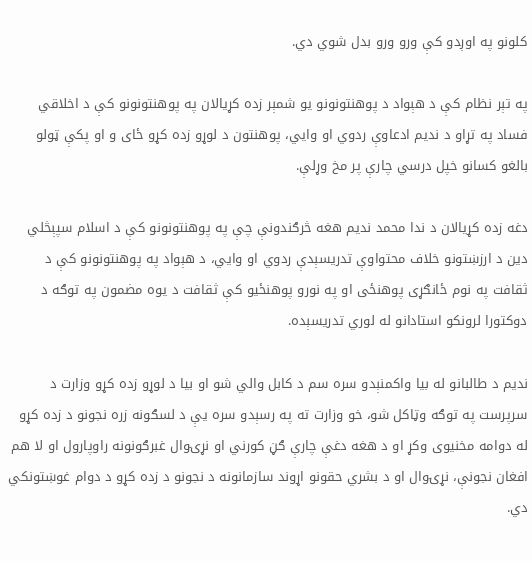کلونو په اوږدو کې ورو ورو بدل شوي دي.

په تېر نظام کې د هېواد د پوهنتونونو یو شمېر زده کړیالان په پوهنتونونو کې د اخلاقي فساد په تړاو د ندیم ادعاوې ردوي او وايي، پوهنتون د لوړو زده کړو ځای و او پکې ټولو بالغو کسانو خپل درسي چارې پر مخ وړلې.

دغه زده کړیالان د ندا محمد ندیم هغه څرګندونې چې په پوهنتونونو کې د اسلام سپېڅلي دین د ارزښتونو خلاف محتواوې تدریسېدې ردوي او وايي، د هېواد په پوهنتونونو کې د ثقافت په نوم ځانګړی پوهنځی او په نورو پوهنځيو کې ثقافت د یوه مضمون په توګه د دوکتورا لرونکو استادانو له لوري تدریسېده.

ندیم د طالبانو له بیا واکمنېدو سره سم د کابل والي شو او بیا د لوړو زده کړو وزارت د سرپرست په توګه وټاکل شو، خو وزارت ته په رسېدو سره یې د لسګونه زره نجونو د زده کړو له دوامه مخنیوی وکړ او د هغه دغې چارې ګڼ کورني او نړۍوال غبرګونونه راوپارول او لا هم افغان نجونې، نړۍوال او د بشري حقونو اړوند سازمانونه د نجونو د زده کړو د دوام غوښتونکي دي.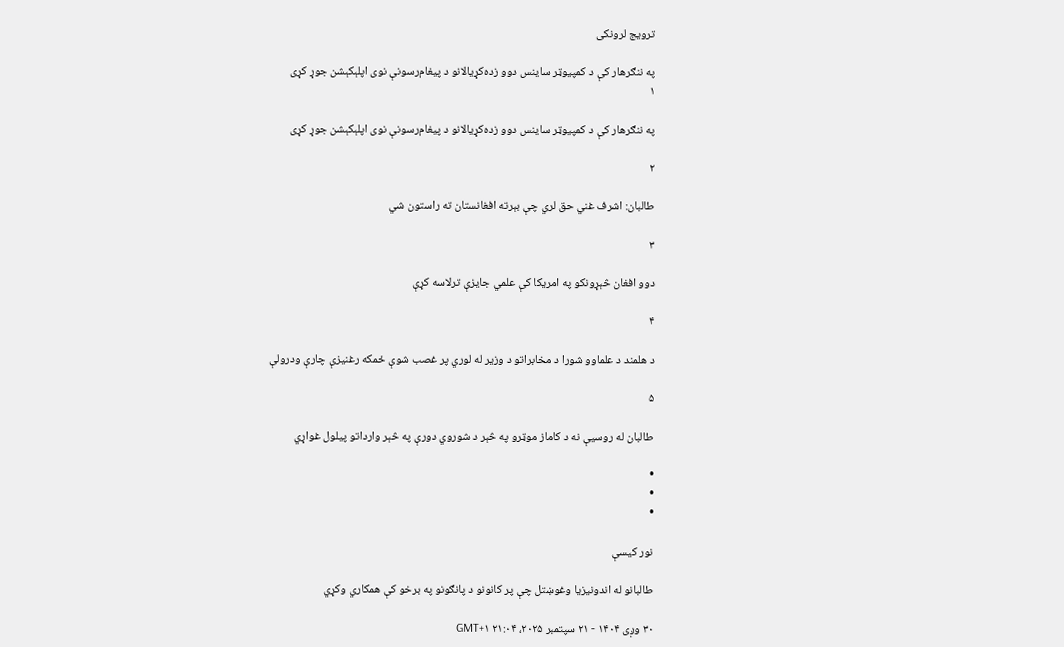ترویج لرونکی

په ننګرهار کې د کمپیوټر ساینس دوو زده‌کړیالانو د پیغام‌رسونې نوی اپلېکېشن جوړ کړی
۱

په ننګرهار کې د کمپیوټر ساینس دوو زده‌کړیالانو د پیغام‌رسونې نوی اپلېکېشن جوړ کړی

۲

طالبان: اشرف غني حق لري چې بېرته افغانستان ته راستون شي

۳

دوو افغان څېړونکو په امریکا کې علمي جایزې ترلاسه کړې

۴

د هلمند د علماوو شورا د مخابراتو د وزیر له لوري پر غصب شوې ځمکه رغنیزې چارې ودرولې

۵

طالبان له روسیې نه د کاماز موټرو په څېر د شوروي دورې په څېر وارداتو پیلول غواړي

•
•
•

نور کیسې

طالبانو له اندونیزیا وغوښتل چې پر کانونو د پانګونو په برخو کې همکاري وکړي

۳۰ وږی ۱۴۰۴ - ۲۱ سپتمبر ۲۰۲۵، ۲۱:۰۴ GMT+۱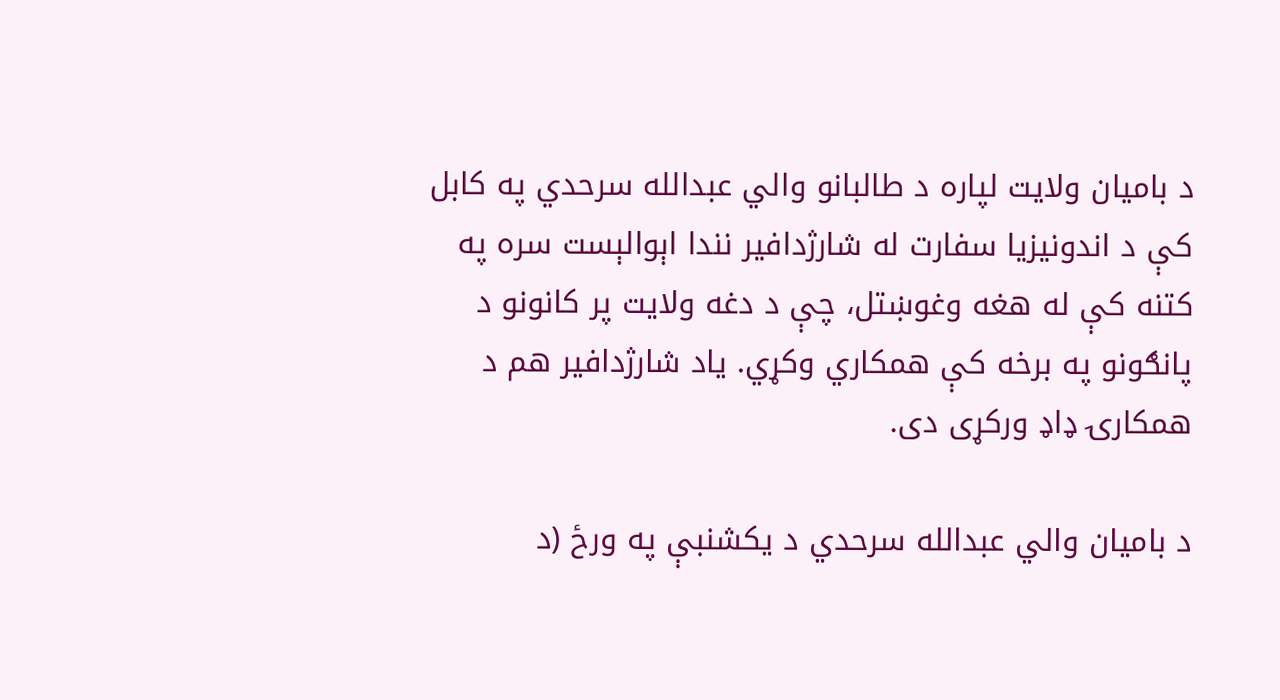د بامیان ولایت لپاره د طالبانو والي عبدالله سرحدي په کابل کې د اندونیزیا سفارت له شارژدافیر نندا اېوالېست سره په کتنه کې له هغه وغوښتل، چې د دغه ولایت پر کانونو د پانګونو په برخه کې همکاري وکړي. یاد شارژدافیر هم د همکارۍ ډاډ ورکړی دی.

د بامیان والي عبدالله سرحدي د یکشنبې په ورځ (د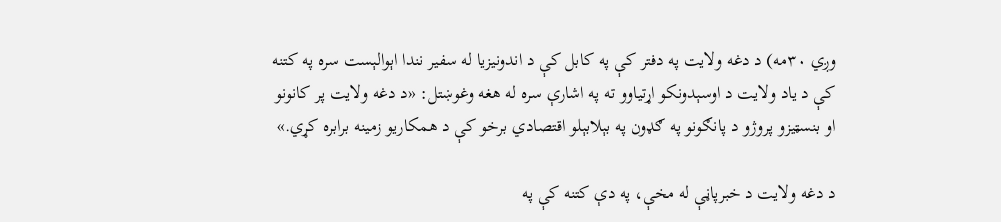وږي ۳۰مه) د دغه ولایت په دفتر کې په کابل کې د اندونیزیا له سفیر نندا اېوالېست سره په کتنه کې د یاد ولایت د اوسېدونکو اړتیاوو ته په اشارې سره له هغه وغوښتل: «د دغه ولایت پر کانونو او بنسټيزو پروژو د پانګونو په ګډون په بېلابېلو اقتصادي برخو کې د همکاریو زمینه برابره کړي.»

د دغه ولایت د خبرپاڼې له مخې، په دې کتنه کې په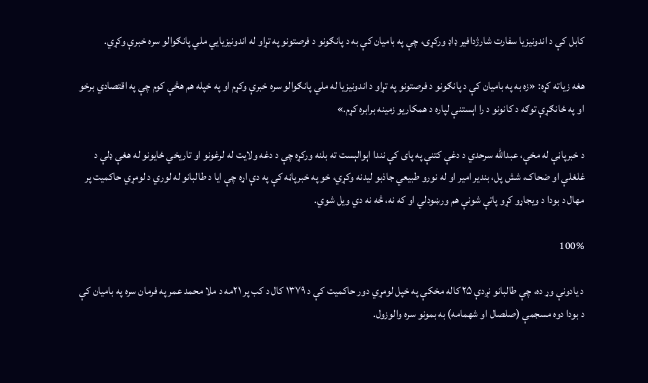کابل کې د اندونیزیا سفارت شارژدافیر ډاډ ورکړی، چې په بامیان کې به د پانګونو د فرصتونو په تړاو له اندونیزیايي ملي پانګوالو سره خبرې وکړي.

هغه زیاته کړه: «زه به په بامیان کې د پانګونو د فرصتونو په تړاو د اندونیزیا له ملي پانګوالو سره خبرې وکړم او په خپله هم هڅې کوم چې په اقتصادي برخو او په ځانګړې توګه د کانونو د را اېستنې لپاره د همکاریو زمینه برابره کړم.»

د خبرپاڼې له مخې، عبدالله سرحدي د دغې کتنې په پای کې نندا اېوالېست ته بلنه ورکړه چې د دغه ولایت له لرغونو او تاریخي ځایونو له هغې ډلې د غلغلې او ضحاک، شش پل، بندیر امیر او له نورو طبیعي جاذبو لیدنه وکړي، خو په خبرپاڼه کې په دې اړه چې ایا د طالبانو له لوري د لومړي حاکمیت پر مهال د بودا د ویجاړو کړو پاتې شونې هم ورښودلي او که نه، څه نه دي ویل شوي.

100%

د یادونې وړ ده، چې طالبانو نږدې ۲۵ کاله مخکې په خپل لومړي دور حاکمیت کې د ۱۳۷۹ کال د کب پر ۲۱مه د ملا محمد عمر په فرمان سره په بامیان کې د بودا دوه مسجمې (صلصال او شهمامه) به بمونو سره والوزول.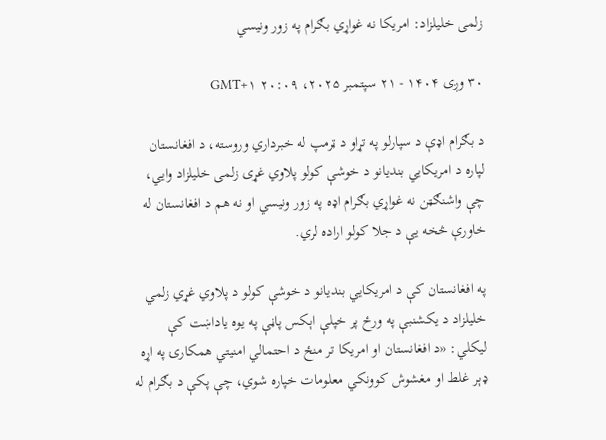زلمی خلیلزاد: امریکا نه غواړي بګرام په زور ونیسي

۳۰ وږی ۱۴۰۴ - ۲۱ سپتمبر ۲۰۲۵، ۲۰:۰۹ GMT+۱

د بګرام اډې د سپارلو په تړاو د ټرمپ له خبرداري وروسته، د افغانستان لپاره د امریکايي بندیانو د خوشې کولو پلاوي غړی زلمی خلیلزاد وایي، چې واشنګټن نه غواړي بګرام اډه په زور ونیسي او نه هم د افغانستان له خاورې څخه یې د جلا کولو اراده لري.

په افغانستان کې د امریکایي بندیانو د خوشې کولو د پلاوي غړي زلمي خلیلزاد د یکشنبې په ورځ پر خپلې اېکس پاڼې په یوه یاداښت کې لیکلي: «د افغانستان او امریکا تر منځ د احتمالي امنیتي همکارۍ په اړه ډېر غلط او مغشوش کوونکي معلومات خپاره شوي، چې پکې د بګرام له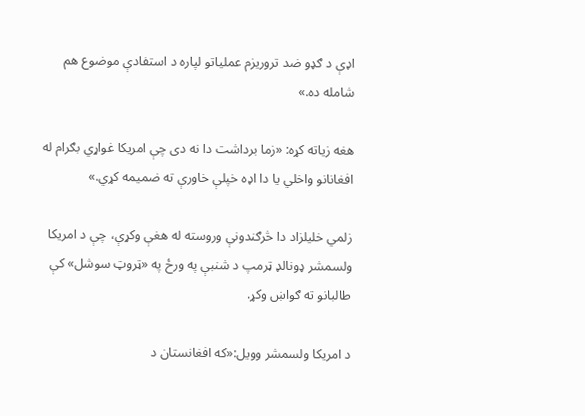اډې د ګډو ضد تروریزم عملیاتو لپاره د استفادې موضوع هم شامله ده.»

هغه زیاته کړه: «زما برداشت دا نه دی چې امریکا غواړي بګرام له افغانانو واخلي یا دا اډه خپلې خاورې ته ضمیمه کړي.»

زلمي خلیلزاد دا څرګندونې وروسته له هغې وکړې، چې د امریکا ولسمشر ډونالډ ټرمپ د شنبې په ورځ په «ټروټ سوشل» کې طالبانو ته ګواښ وکړ.

د امریکا ولسمشر وویل:«که افغانستان د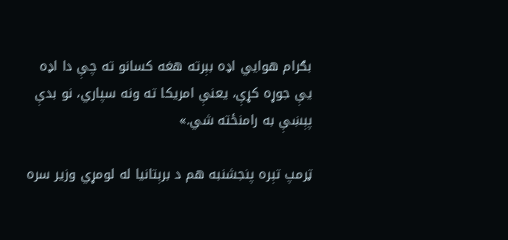بګرام هوايي اډه بېرته هغه کسانو ته چې دا اډه یې جوړه کړې، یعنې امریکا ته ونه سپاري، نو بدې پېښې به رامنځته شي.»

ټرمپ تېره پنجشنبه هم د برېتانیا له لومړي وزیر سره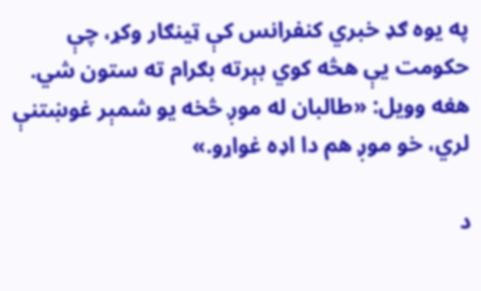په یوه ګډ خبري کنفرانس کې ټینګار وکړ، چې حکومت یې هڅه کوي بېرته بګرام ته ستون شي. هغه وویل: «طالبان له موږ څخه یو شمېر غوښتنې لري، خو موږ هم دا اډه غواړو.»

د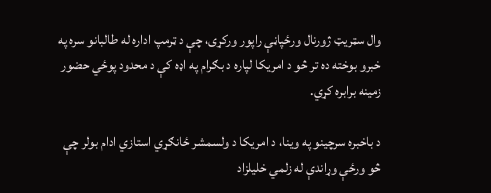وال‌ سټریټ ژورنال ورځپاڼې راپور ورکړی، چې د ټرمپ اداره له طالبانو سره په خبرو بوخته ده تر څو د امریکا لپاره د بګرام په اډه کې د محدود پوځي حضور زمینه برابره کړي.

د باخبره سرچینو په وینا، د امریکا د ولسمشر ځانګړي استازي ادام بولر چې څو ورځې وړاندې له زلمي خلیلزاد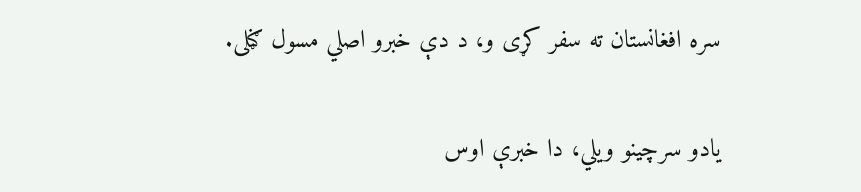سره افغانستان ته سفر کړی و، د دې خبرو اصلي مسول ګڼلی.

یادو سرچینو ویلي، دا خبرې اوس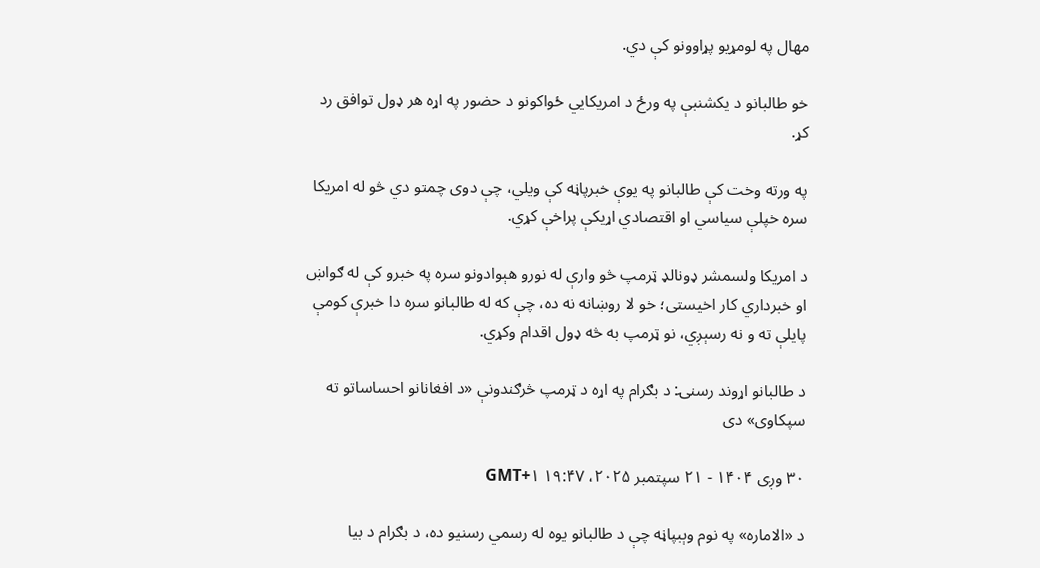مهال په لومړیو پړاوونو کې دي.

خو طالبانو د یکشنبې په ورځ د امریکایي ځواکونو د حضور په اړه هر ډول توافق رد کړ.

په ورته وخت کې طالبانو په یوې خبرپاڼه کې ویلي، چې دوی چمتو دي څو له امریکا سره خپلې سیاسي او اقتصادي اړیکې پراخې کړي.

د امریکا ولسمشر ډونالډ ټرمپ څو وارې له نورو هېوادونو سره په خبرو کې له ګواښ او خبرداري کار اخیستی؛ خو لا روښانه نه ده، چې که له طالبانو سره دا خبرې کومې پایلې ته و نه رسېږي، نو ټرمپ به څه ډول اقدام وکړي.

د طالبانو اړوند رسنۍ: د بګرام په اړه د ټرمپ څرګندونې «د افغانانو احساساتو ته سپکاوی» دی

۳۰ وږی ۱۴۰۴ - ۲۱ سپتمبر ۲۰۲۵، ۱۹:۴۷ GMT+۱

د «الاماره» په نوم وېبپاڼه چې د طالبانو یوه له رسمي رسنیو ده، د بګرام د بیا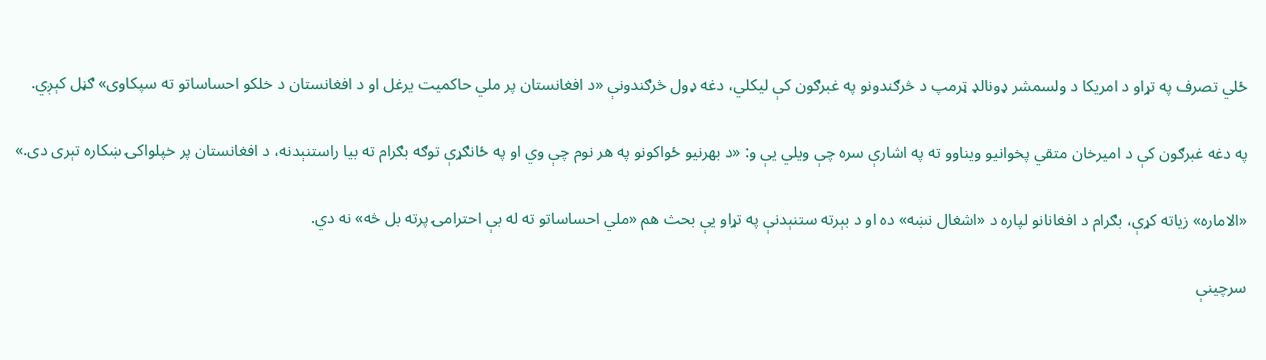ځلي تصرف په تړاو د امریکا د ولسمشر ډونالډ ټرمپ د څرګندونو په غبرګون کې لیکلي، دغه ډول څرګندونې «د افغانستان پر ملي حاکمیت یرغل او د افغانستان د خلکو احساساتو ته سپکاوی» ګڼل کېږي.

په دغه غبرګون کې د امیرخان متقي پخوانیو ویناوو ته په اشارې سره چې ویلي یې و: «د بهرنیو ځواکونو په هر نوم چې وي او په ځانګړې توګه بګرام ته بیا راستنېدنه، د افغانستان پر خپلواکۍ ښکاره تېری دی.»

«الاماره» زیاته کړې، بګرام د افغانانو لپاره د «اشغال نښه» ده او د بېرته ستنېدنې په تړاو یې بحث هم «ملي احساساتو ته له بې احترامۍ پرته بل څه» نه دي.

سرچینې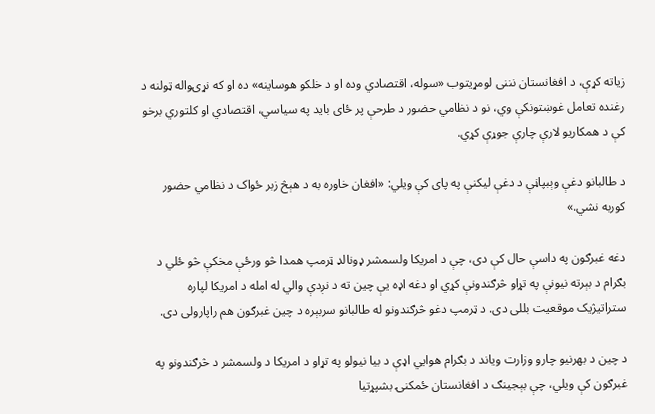زیاته کړې، د افغانستان نننی لومړیتوب «سوله، اقتصادي وده او د خلکو هوساینه» ده او که نړۍواله ټولنه د رغنده تعامل غوښتونکې وي، نو د نظامي حضور د طرحې پر ځای باید په سیاسي، اقتصادي او کلتوري برخو کې د همکاریو لارې چارې جوړې کړي.

د طالبانو دغې وېبپاڼې د دغې لیکنې په پای کې ویلي: «افغان خاوره به د هېڅ زبر ځواک د نظامي حضور کوربه نشي.»

دغه غبرګون په داسې حال کې دی، چې د امریکا ولسمشر ډونالډ ټرمپ همدا څو ورځې مخکې څو ځلي د بګرام د بېرته نیونې په تړاو څرګندونې کړي او دغه اډه یې چین ته د نږدې والي له امله د امریکا لپاره ستراتیژیک موقعیت بللی دی. د ټرمپ دغو څرګندونو له طالبانو سربېره د چین غبرګون هم راپارولی دی.

د چین د بهرنیو چارو وزارت ویاند د بګرام هوايي اډې د بیا نیولو په تړاو د امریکا د ولسمشر د څرګندونو په غبرګون کې ویلي، چې بېجینګ د افغانستان ځمکنۍ بشپړتیا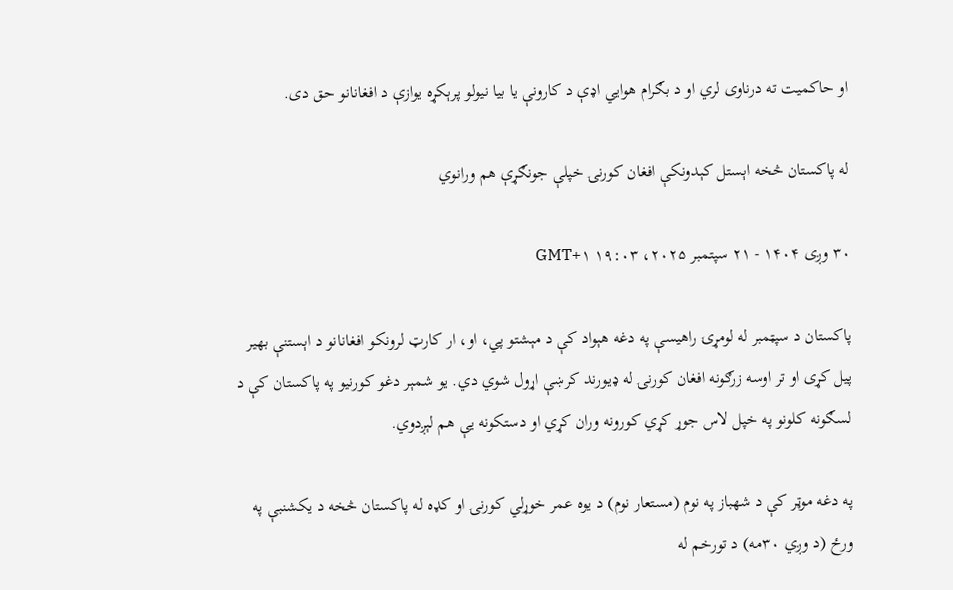او حاکمیت ته درناوی لري او د بګرام هوايي اډې د کارونې یا بیا نیولو پرېکړه یوازې د افغانانو حق دی.

له پاکستان څخه اېستل کېدونکې افغان کورنۍ خپلې جونګړې هم ورانوي

۳۰ وږی ۱۴۰۴ - ۲۱ سپتمبر ۲۰۲۵، ۱۹:۰۳ GMT+۱

پاکستان د سپټمبر له لومړۍ راهیسې په دغه هېواد کې د مېشتو پي، او، ار کارټ لرونکو افغانانو د اېستنې بهیر پیل کړی او تر اوسه زرګونه افغان کورنۍ له ډيورند کرښې اړول شوي دي. یو شمېر دغو کورنیو په پاکستان کې د لسګونه کلونو په خپل لاس جوړ کړي کورونه وران کړي او دستکونه یې هم لېږدوي.

په دغه موټر کې د شهباز په نوم (مستعار نوم) د یوه عمر خوړلي کورنۍ او کډه له پاکستان څخه د یکشنبې په ورځ (د وږي ۳۰مه) د تورخم له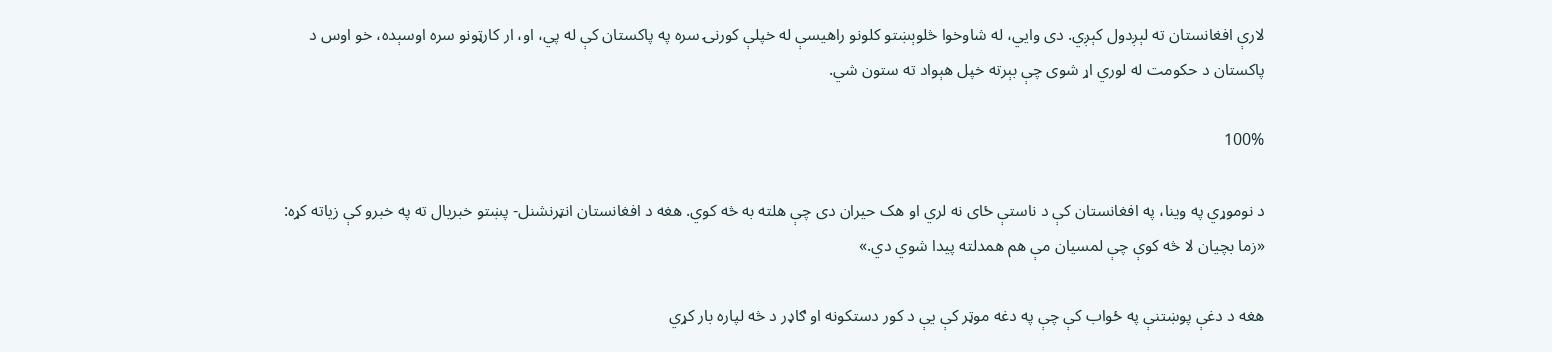لارې افغانستان ته لېږدول کېږي. دی وايي، له شاوخوا څلوېښتو کلونو راهیسې له خپلې کورنۍ سره په پاکستان کې له پي، او، ار کارټونو سره اوسېده، خو اوس د پاکستان د حکومت له لوري اړ شوی چې بېرته خپل هېواد ته ستون شي.

100%

د نوموړي په وینا، په افغانستان کې د ناستې ځای نه لري او هک حیران دی چې هلته به څه کوي. هغه د افغانستان انټرنشنل- پښتو خبریال ته په خبرو کې زیاته کړه: «زما بچیان لا څه کوې چې لمسیان مې هم همدلته پیدا شوي دي.»

هغه د دغې پوښتنې په ځواب کې چې په دغه موټر کې یې د کور دستکونه او ګاډر د څه لپاره بار کړي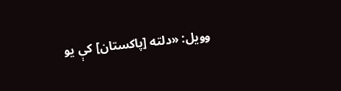وویل: «دلته [پاکستان] کې یو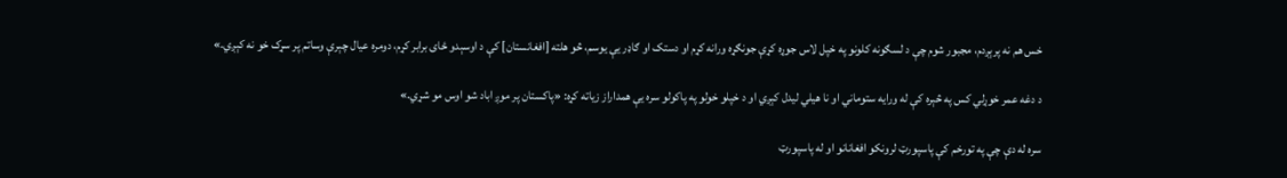خس هم نه پرېږدم، مجبور شوم چې د لسګونه کلونو په خپل لاس جوړه کړې جونګړه ورانه کړم او دستک او ګاډر یې یوسم، څو هلته [افغانستان] کې د اوسېدو ځای برابر کړم، دومره عیال چېرې وساتم پر سړک خو نه کېږي.»

د دغه عمر خوړلي کس په څېره کې له ورایه ستوماني او نا هیلي لیدل کېږي او د خپلو خولو په پاکولو سره یې همداراز زیاته کړه: «پاکستان پر موږ اباد شو اوس مو شړي.»

سره له دې چې په تورخم کې پاسپورټ لرونکو افغانانو او له پاسپورټ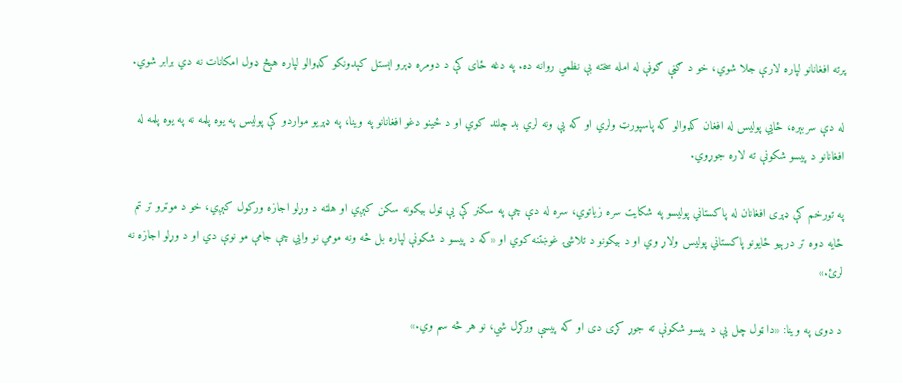پرته افغانانو لپاره لارې جلا شوي، خو د ګڼې ګوڼې له امله سخته بې نظمي روانه ده. په دغه ځای کې د دومره ډېرو اېستل کېدونکو کډوالو لپاره هېڅ ډول امکانات نه دي برابر شوي.

له دې سربېره، ځايي پولیس له افغان کډوالو که پاسپورټ ولري او که یې ونه لري بد چلند کوي او د ځينو دغو افغانانو په وینا، په ډېریو مواردو کې پولیس په یوه پلمه نه په یوه پلمه له افغانانو د پیسو شکونې ته لاره جوړوي.

په تورخم کې ډېری افغانان له پاکستاني پولیسو په شکایت سره زیاتوي، سره له دې چې په سکنر کې یې ټول بیکونه سکن کېږي او هلته د وړلو اجازه ورکول کېږي، خو د موټرو تر تم ځایه دوه تر درېیو ځایونو پاکستاني پولیس ولاړ وي او د بیکونو د تلاشۍ غوښتنه کوي او «که د پیسو د شکونې لپاره بل څه ونه مومي نو وايي چې جامې مو نوې دي او د وړلو اجازه نه لرئ.»

د دوی په وینا: «دا ټول چل یې د پیسو شکونې ته جوړ کړی دی او که پیسې ورکړل شي، نو هر څه سم وي.»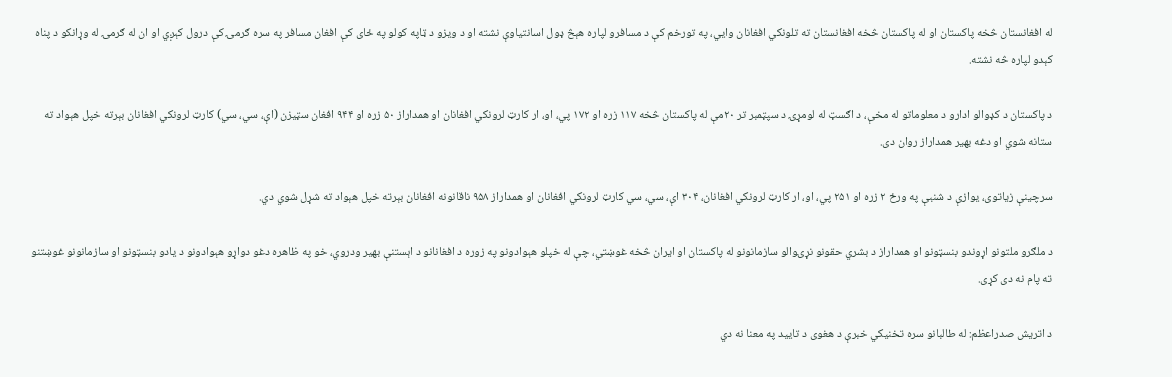له افغانستان څخه پاکستان او له پاکستان څخه افغانستان ته تلونکي افغانان وايي، په تورخم کې د مسافرو لپاره هېڅ ډول اسانتیاوې نشته او د ویزو د ټاپه کولو په ځای کې افغان مسافر په سره ګرمۍ کې درول کېږي او ان له ګرمۍ له وړانکو د پناه کېدو لپاره څه نشته.

د پاکستان د کډوالو ادارو د معلوماتو له مخې، د اګسټ له لومړۍ د سپټمبر تر ۲۰مې له پاکستان څخه ۱۱۷ زره او ۱۷۲ پي، او، ار کارټ لرونکي افغانان او همداراز ۵۰ زره او ۹۴۴ افغان سټیزن (اې، سي، سي) کارټ لرونکي افغانان بېرته خپل هېواد ته ستانه شوي او دغه بهیر همداراز روان دی.

سرچینې زیاتوی، یوازې د شنبې په ورځ ۲ زره او ۲۵۱ پي، او، ار کارټ لرونکي افغانان، ۳۰۴ اې، سي، سي کارټ لرونکي افغانان او همداراز ۹۵۸ ناقانونه افغانان بېرته خپل هېواد ته شړل شوي دي.

د ملګرو ملتونو اړوندو بنسټونو او همداراز د بشري حقونو نړۍوالو سازمانونو له پاکستان او ایران څخه غوښتي، چې له خپلو هېوادونو په زوره د افغانانو د اېستنې بهیر ودروي، خو په ظاهره دغو دواړو هېوادونو د یادو بنسټونو او سازمانونو غوښتنو ته پام نه دی کړی.

د اتریش صدراعظم: له طالبانو سره تخنیکي خبرې د هغوی د تایید په معنا نه دي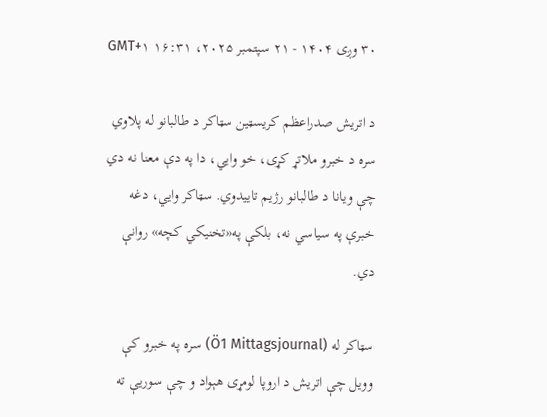۳۰ وږی ۱۴۰۴ - ۲۱ سپتمبر ۲۰۲۵، ۱۶:۳۱ GMT+۱

د اتریش صدراعظم کریسټین سټاکر د طالبانو له پلاوي سره د خبرو ملاتړ کړی، خو وايي، دا په دې معنا نه دي چې ویانا د طالبانو رژیم تاییدوي. سټاکر وايي، دغه خبرې په سیاسي نه، بلکې په«تخنیکي کچه» روانې دي.

سټاکر له (Ö1 Mittagsjournal) سره په خبرو کې وویل چې اتریش د اروپا لومړی هېواد و چې سوریې ته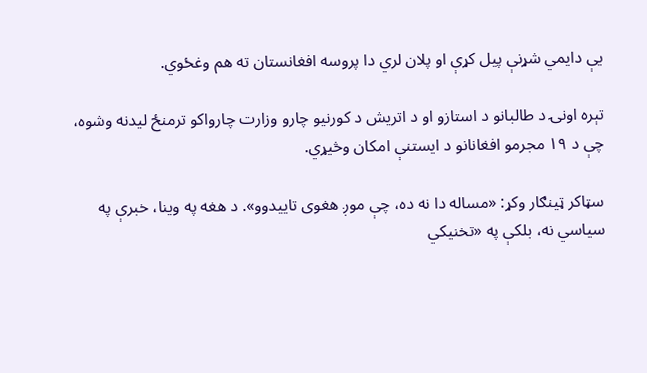یې دایمي شړنې پیل کړې او پلان لري دا پروسه افغانستان ته هم وغځوي.

تېره اونۍ د طالبانو د استازو او د اتریش د کورنیو چارو وزارت چارواکو ترمنځ لیدنه وشوه، چې د ۱۹ مجرمو افغانانو د ایستنې امکان وڅیړي.

سټاکر ټینګار وکړ: «مساله دا نه ده، چې موږ هغوی تاییدوو». د هغه په وینا، خبرې په سیاسي نه، بلکې په «تخنیکي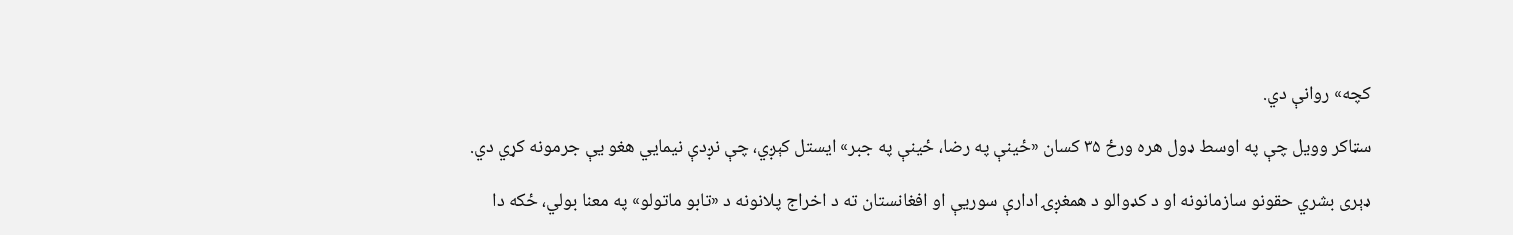کچه» روانې دي.

سټاکر وویل چې په اوسط ډول هره ورځ ۳۵ کسان «ځینې په رضا، ځینې په جبر» ایستل کېږي، چې نږدې نیمایي هغو یې جرمونه کړي دي.

ډېری بشري حقونو سازمانونه او د کډوالو د همغږۍ ادارې سوریې او افغانستان ته د اخراج پلانونه د «تابو ماتولو» په معنا بولي، ځکه دا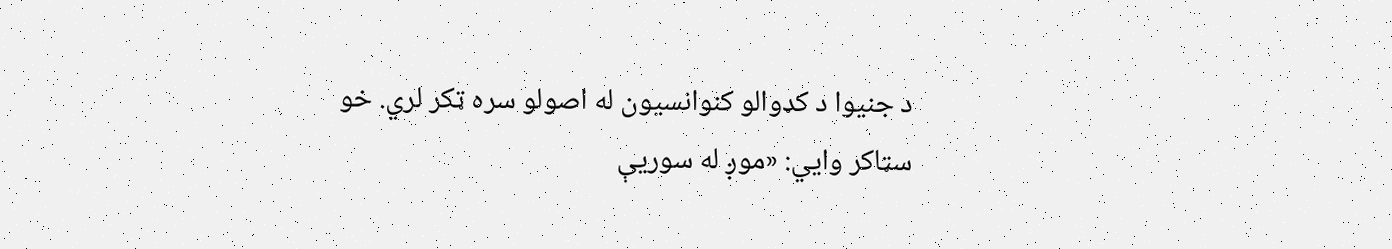د جنیوا د کډوالو کنوانسیون له اصولو سره ټکر لري. خو سټاکر وايي: «موږ له سوریې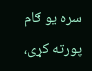سره یو ګام پورته کړی،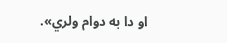او دا به دوام ولري».